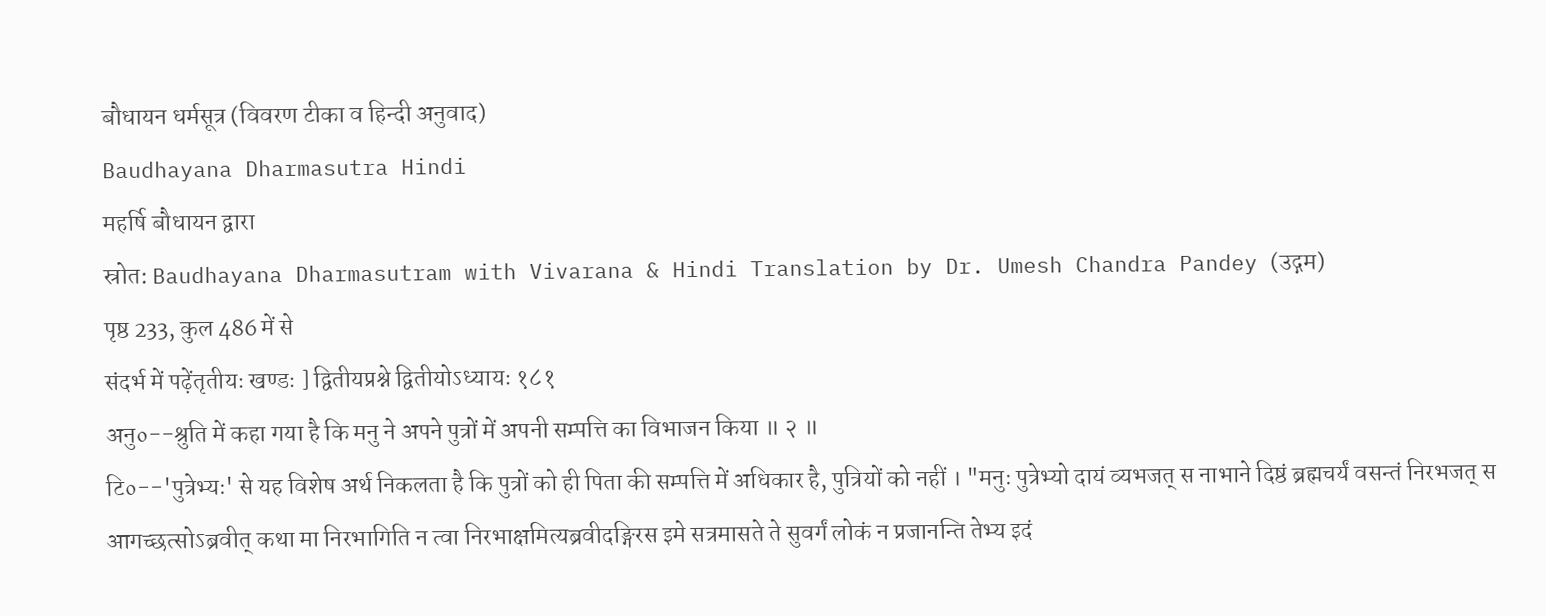बौधायन धर्मसूत्र (विवरण टीका व हिन्दी अनुवाद)
Baudhayana Dharmasutra Hindi
महर्षि बौधायन द्वारा
स्रोत: Baudhayana Dharmasutram with Vivarana & Hindi Translation by Dr. Umesh Chandra Pandey (उद्गम)
पृष्ठ 233, कुल 486 में से
संदर्भ में पढ़ेंतृतीयः खण्डः ] द्वितीयप्रश्ने द्वितीयोऽध्यायः १८१
अनु०--श्रुति में कहा गया है कि मनु ने अपने पुत्रों में अपनी सम्पत्ति का विभाजन किया ॥ २ ॥
टि०--'पुत्रेभ्यः' से यह विशेष अर्थ निकलता है कि पुत्रों को ही पिता की सम्पत्ति में अधिकार है, पुत्रियों को नहीं । "मनुः पुत्रेभ्यो दायं व्यभजत् स नाभाने दिष्ठं ब्रह्मचर्यं वसन्तं निरभजत् स आगच्छत्सोऽब्रवीत् कथा मा निरभागिति न त्वा निरभाक्षमित्यब्रवीदङ्गिरस इमे सत्रमासते ते सुवर्गं लोकं न प्रजानन्ति तेभ्य इदं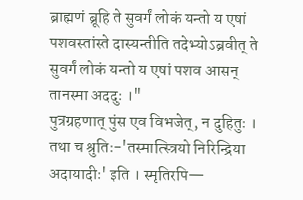ब्राह्मणं ब्रूहि ते सुवर्गं लोकं यन्तो य एषां पशवस्तांस्ते दास्यन्तीति तदेभ्योऽब्रवीत् ते सुवर्गं लोकं यन्तो य एषां पशव आसन् तानस्मा अददुः ।"
पुत्रग्रहणात् पुंस एव विभजेत्, न दुहितुः । तथा च श्रुतिः-'तस्मात्स्त्रियो निरिन्द्रिया अदायादीः' इति । स्मृतिरपि—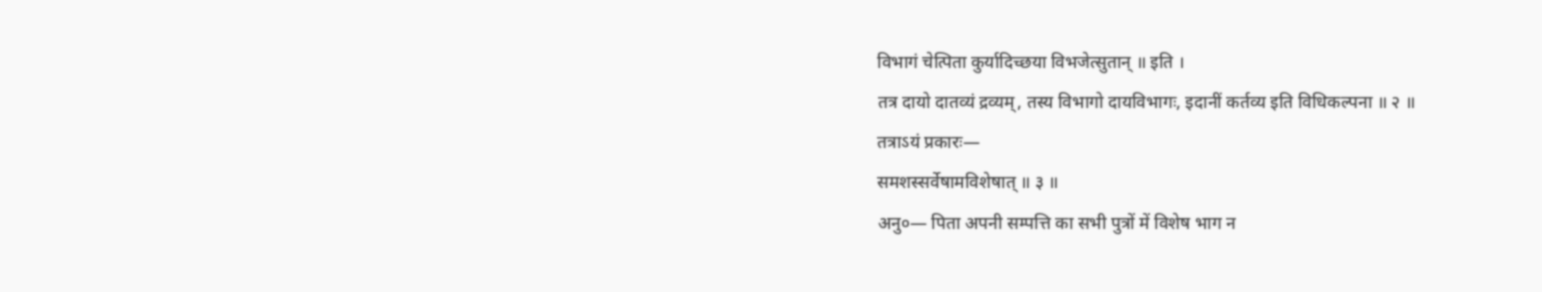विभागं चेत्पिता कुर्यादिच्छया विभजेत्सुतान् ॥ इति ।
तत्र दायो दातव्यं द्रव्यम्, तस्य विभागो दायविभागः, इदानीं कर्तव्य इति विधिकल्पना ॥ २ ॥
तत्राऽयं प्रकारः—
समशस्सर्वेषामविशेषात् ॥ ३ ॥
अनु०— पिता अपनी सम्पत्ति का सभी पुत्रों में विशेष भाग न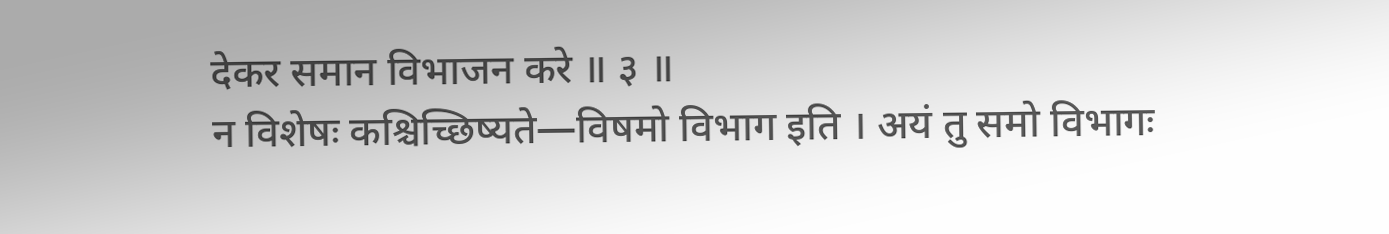देकर समान विभाजन करे ॥ ३ ॥
न विशेषः कश्चिच्छिष्यते—विषमो विभाग इति । अयं तु समो विभागः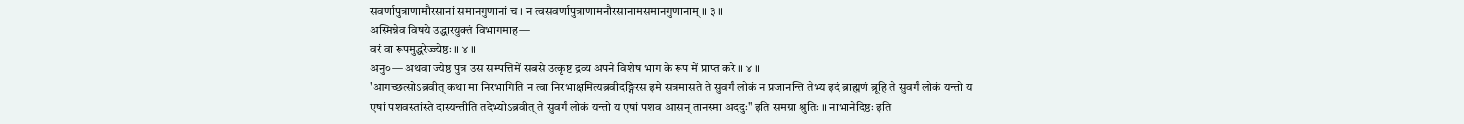सवर्णापुत्राणामौरसानां समानगुणानां च । न त्वसवर्णापुत्राणामनौरसानामसमानगुणानाम् ॥ ३ ॥
अस्मिन्नेव विषये उद्धारयुक्तं विभागमाह—
वरं वा रूपमुद्धरेज्ज्येष्ठः ॥ ४ ॥
अनु०— अथवा ज्येष्ठ पुत्र उस सम्पत्तिमें सबसे उत्कृष्ट द्रव्य अपने विशेष भाग के रूप में प्राप्त करे ॥ ४ ॥
'आगच्छत्सोऽब्रवीत् कथा मा निरभागिति न त्वा निरभाक्षमित्यब्रवीदङ्गिरस इमे सत्रमासते ते सुवर्गं लोकं न प्रजानन्ति तेभ्य इदं ब्राह्मणं ब्रूहि ते सुवर्गं लोकं यन्तो य एषां पशवस्तांस्ते दास्यन्तीति तदेभ्योऽब्रवीत् ते सुवर्गं लोकं यन्तो य एषां पशव आसन् तानस्मा अददुः" इति समग्रा श्रुतिः ॥ नाभानेदिष्ठः इति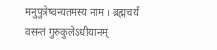मनुपुत्रेष्वन्यतमस्य नाम । ब्रह्मचर्यं वसन्तं गुरुकुलेऽधीयानम्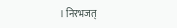। निरभजत्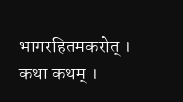भागरहितमकरोत् । कथा कथम् ।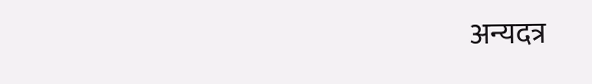अन्यदत्र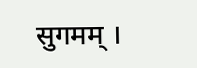सुगमम् ।